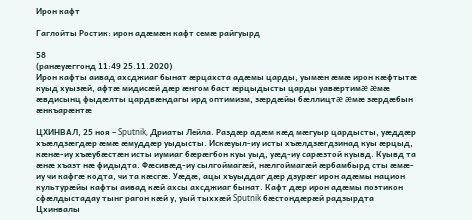Ирон кафт

Гаглойты Ростик: ирон адӕмӕн кафт семӕ райгуырд

58
(ранӕуӕггонд 11:49 25.11.2020)
Ирон кафты аивад ахсджиаг бынат æрцахста адæмы царды, уымæн ӕмӕ ирон кæфтытæ куыд хуызæй, афтæ мидисæй дæр æнгом баст æрцыдысты царды уавæртимæ æмæ æвдисынц фыдæлты цардвæндагы ирд оптимизм, зæрдæйы бæллицтæ æмæ зæрдæбын æнкъарæнтæ

ЦХИНВАЛ, 25 ноя – Sputnik, Дриаты Лейла. Раздæр адæм кæд мæгуыр цардысты, уæддæр хъæлдзæгдæр ӕмӕ æмуддæр уыдысты. Искæуыл-иу исты хъæлдзæгдзинад куы æрцыд, кæнæ-иу хъæубæстæн исты иумиаг бæрæгбон куы уыд, уæд-иу сарæзтой куывд. Куывд та æнæ хъазт нæ фидыдта. Фæсивæд-иу сылгоймагæй, нæлгоймагæй æрбамбырд сты æмæ-иу чи кафгæ кодта, чи та кæсгæ. Уæдæ, ацы хъуыддаг дæр дзурæг ирон адæмы национ культурæйы кафты аивад кæй ахсы ахсджиаг бынат. Кафт дæр ирон адæмы поэтикон сфæлдыстадау тынг рагон кæй у, уый тыххæй Sputnik бæстондæрæй радзырдта Цхинвалы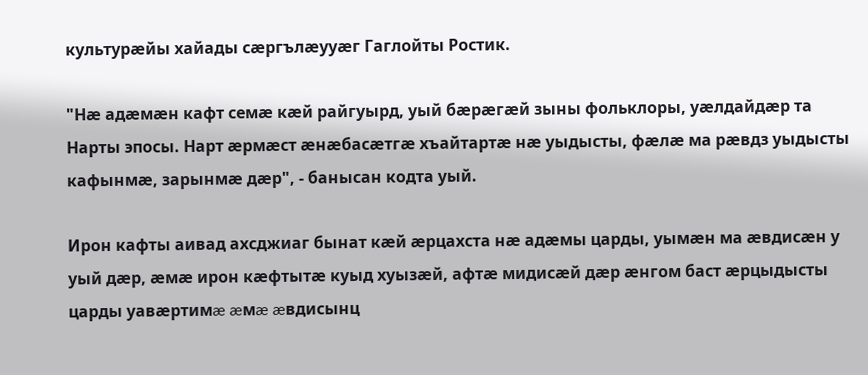культурæйы хайады сæргълæууæг Гаглойты Ростик.

"Нæ адæмæн кафт семæ кæй райгуырд, уый бæрæгæй зыны фольклоры, уæлдайдæр та Нарты эпосы. Нарт æрмæст æнæбасæтгæ хъайтартæ нæ уыдысты, фæлæ ма рæвдз уыдысты кафынмæ, зарынмæ дæр", - банысан кодта уый.

Ирон кафты аивад ахсджиаг бынат кæй æрцахста нæ адæмы царды, уымæн ма æвдисæн у уый дæр, æмæ ирон кæфтытæ куыд хуызæй, афтæ мидисæй дæр æнгом баст æрцыдысты царды уавæртимæ æмæ æвдисынц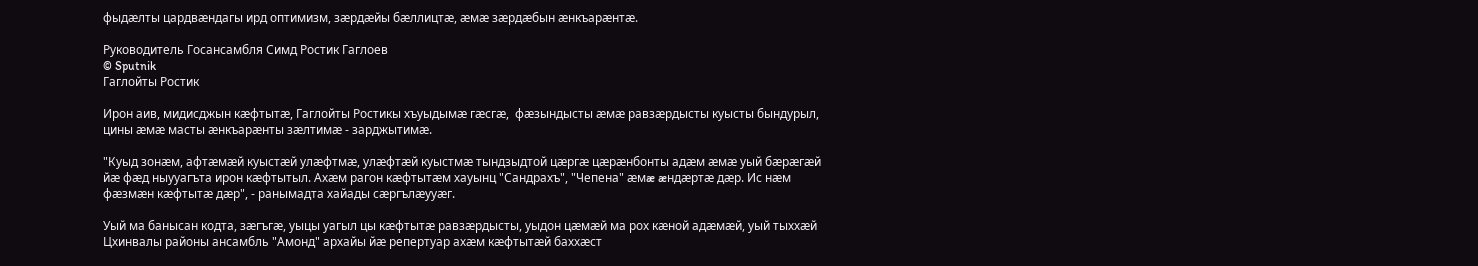фыдæлты цардвæндагы ирд оптимизм, зæрдæйы бæллицтæ, æмæ зæрдæбын æнкъарæнтæ.

Руководитель Госансамбля Симд Ростик Гаглоев
© Sputnik
Гаглойты Ростик

Ирон аив, мидисджын кæфтытæ, Гаглойты Ростикы хъуыдымӕ гӕсгӕ,  фæзындысты æмæ равзæрдысты куысты бындурыл, цины æмæ масты æнкъарæнты зæлтимæ - зарджытимæ.

"Куыд зонæм, афтæмæй куыстæй улæфтмæ, улæфтæй куыстмæ тындзыдтой цæргæ цæрæнбонты адæм æмæ уый бæрæгæй йæ фæд ныууагъта ирон кæфтытыл. Ахæм рагон кæфтытæм хауынц "Сандрахъ", "Чепена" æмæ æндæртæ дæр. Ис нæм фæзмæн кæфтытæ дæр", - ранымадта хайады сӕргълӕууӕг.

Уый ма банысан кодта, зӕгъгӕ, уыцы уагыл цы кæфтытæ равзæрдысты, уыдон цæмæй ма рох кæной адæмæй, уый тыххæй Цхинвалы районы ансамбль "Амонд" архайы йæ репертуар ахæм кæфтытæй баххæст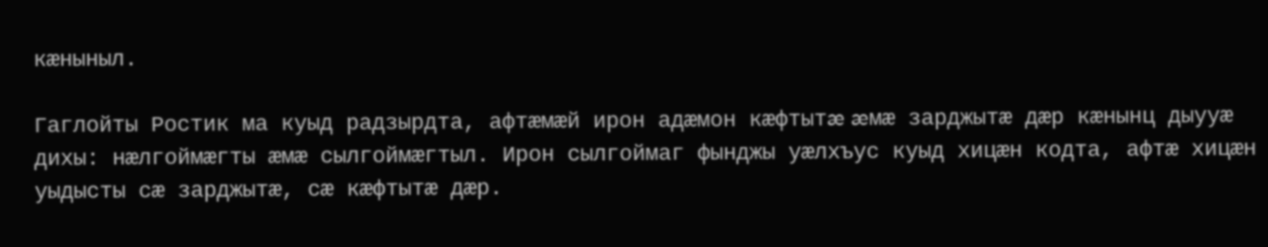кæныныл.

Гаглойты Ростик ма куыд радзырдта, афтæмæй ирон адæмон кæфтытæ æмæ зарджытæ дæр кæнынц дыууæ дихы: нæлгоймæгты æмæ сылгоймæгтыл. Ирон сылгоймаг фынджы уæлхъус куыд хицæн кодта, афтæ хицæн уыдысты сæ зарджытæ, сæ кæфтытæ дæр.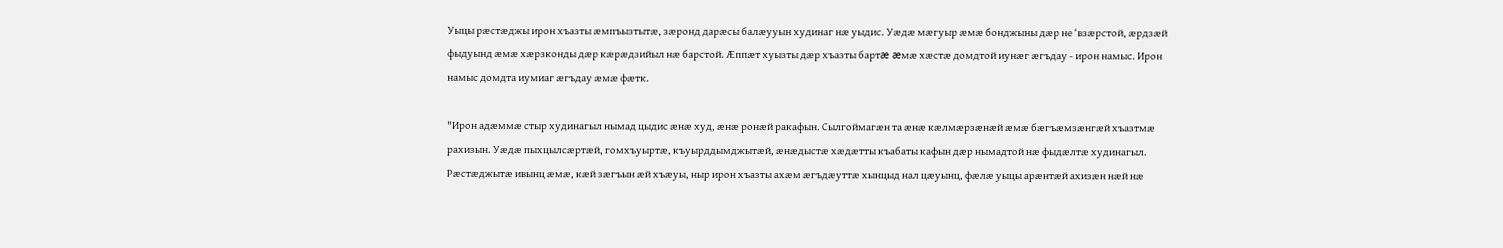Уыцы рæстæджы ирон хъазты æмпъызтытæ, зæронд дарæсы балæууын худинаг нæ уыдис. Уæдæ мæгуыр æмæ бонджыны дæр не ‘взæрстой, æрдзæй фыдуынд æмæ хæрзконды дæр кæрæдзийыл нæ барстой. Æппæт хуызты дæр хъазты бартæ æмæ хæстæ домдтой иунæг æгъдау - ирон намыс. Ирон намыс домдта иумиаг æгъдау æмæ фæтк.

"Ирон адæммæ стыр худинагыл нымад цыдис æнæ худ, æнæ ронæй ракафын. Сылгоймагæн та æнæ кæлмæрзæнæй æмæ бæгъæмзæнгæй хъазтмæ рахизын. Уæдæ пыхцылсæртæй, гомхъуыртæ, къуырддымджытæй, æнæдыстæ хæдæтты къабаты кафын дæр нымадтой нæ фыдæлтæ худинагыл. Рæстæджытæ ивынц æмæ, кæй зæгъын æй хъæуы, ныр ирон хъазты ахæм æгъдæуттæ хынцыд нал цæуынц, фæлæ уыцы арæнтæй ахизæн нæй нæ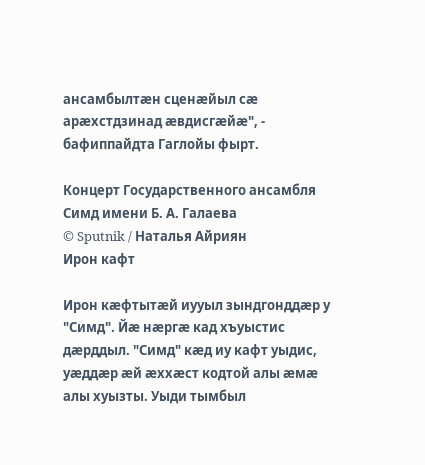ансамбылтæн сценæйыл сæ арæхстдзинад æвдисгæйæ", - бафиппайдта Гаглойы фырт.

Концерт Государственного ансамбля  Симд имени Б. А. Галаева
© Sputnik / Наталья Айриян
Ирон кафт

Ирон кæфтытæй иууыл зындгонддæр у "Симд". Йæ нæргæ кад хъуыстис дӕрддыл. "Симд" кæд иу кафт уыдис, уæддæр æй æххæст кодтой алы æмæ алы хуызты. Уыди тымбыл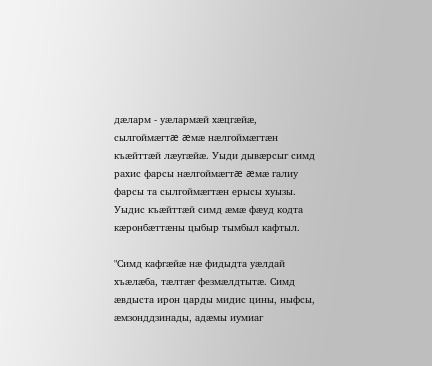дæларм - уæлармæй хæцгæйæ, сылгоймæгтæ æмæ нæлгоймæгтæн къæйттæй лæугæйæ. Уыди дывæрсыг симд рахис фарсы нæлгоймæгтæ æмæ галиу фарсы та сылгоймæгтæн ерысы хуызы. Уыдис къæйттæй симд æмæ фæуд кодта кæронбæттæны цыбыр тымбыл кафтыл.

"Симд кафгæйæ нæ фидыдта уæлдай хъæлæба, тæлтæг фезмæлдтытæ. Симд æвдыста ирон царды мидис цины, ныфсы, æмзонддзинады, адæмы иумиаг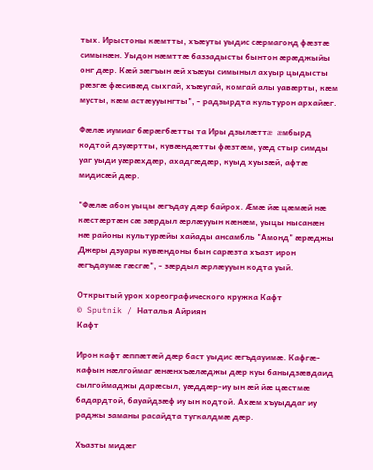тых. Ирыстоны кæмтты, хъæуты уыдис сæрмагонд фæзтæ симынæн. Уыдон нæмттæ баззадысты бынтон æрæджыйы онг дæр. Кæй зæгъын æй хъæуы симыныл ахуыр цыдысты рæзгæ фæсивæд сыхгай, хъæугай, комгай алы уавæрты, кæм мусты, кæм астæууынгты", - радзырдта культурон архайӕг.

Фæлæ иумиаг бæрæгбæтты та Иры дзылæттæ æмбырд кодтой дзуæртты, кувæндæтты фæзтæм, уæд стыр симды уаг уыди уæрæхдæр, ахадгæдæр, куыд хуызæй, афтæ мидисæй дæр.

"Фæлæ абон уыцы æгъдау дæр байрох. Æмæ йæ цæмæй нæ кæстæртæн сæ зæрдыл æрлæууын кæнæм, уыцы нысанæн нæ районы культурæйы хайады ансамбль "Амонд" ӕрӕджы Джеры дзуары кувæндоны бын сарæзта хъазт ирон æгъдаумæ гæсгæ", - зӕрдыл ӕрлӕууын кодта уый.

Открытый урок хореографического кружка Кафт
© Sputnik / Наталья Айриян
Кафт

Ирон кафт æппæтæй дæр баст уыдис æгъдауимæ. Кафгæ-кафын нæлгоймаг æнæнхъæлæджы дæр куы баныдзæвдаид сылгоймаджы дарæсыл, уæддæр-иу ын æй йæ цæстмæ бадардтой, бауайдзæф иу ын кодтой. Ахæм хъуыддаг иу раджы заманы расайдта тугкалдмæ дæр.

Хъазты мидæг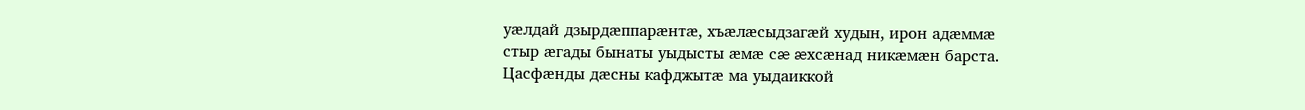уæлдай дзырдæппарæнтæ, хъæлæсыдзагæй худын, ирон адæммæ стыр æгады бынаты уыдысты æмæ сæ æхсæнад никæмæн барста. Цасфæнды дæсны кафджытæ ма уыдаиккой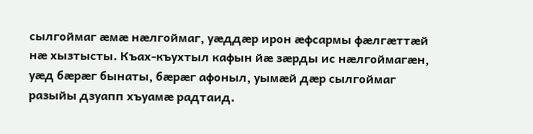сылгоймаг æмæ нæлгоймаг, уæддæр ирон æфсармы фæлгæттæй нæ хызтысты. Къах-къухтыл кафын йæ зæрды ис нæлгоймагæн, уæд бæрæг бынаты, бæрæг афоныл, уымæй дæр сылгоймаг разыйы дзуапп хъуамæ радтаид.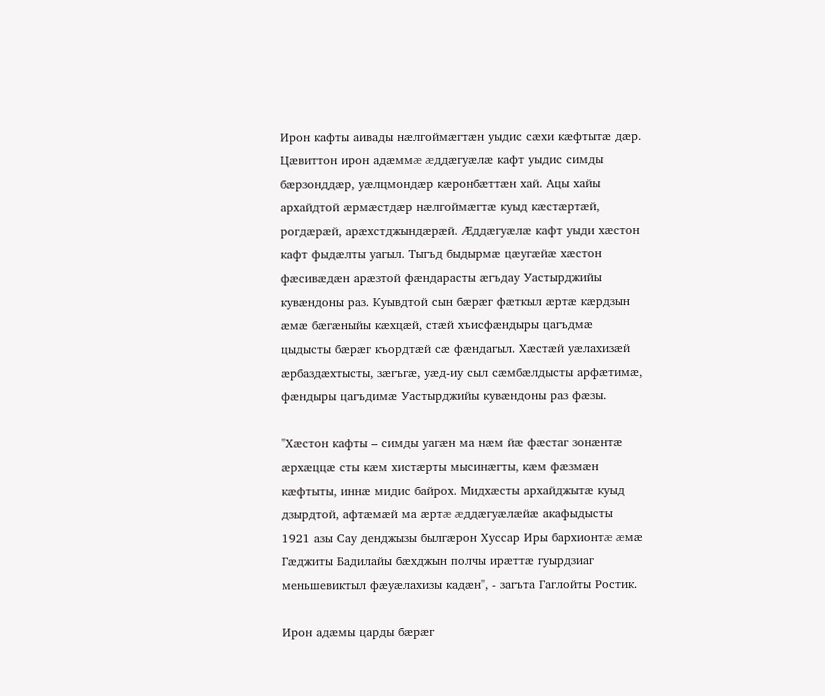Ирон кафты аивады нæлгоймæгтæн уыдис сæхи кæфтытæ дæр. Цæвиттон ирон адæммæ æддæгуæлæ кафт уыдис симды бæрзонддæр, уæлцмондæр кæронбæттæн хай. Ацы хайы архайдтой æрмæстдæр нæлгоймæгтæ куыд кæстæртæй, рогдæрæй, арæхстджындæрæй. Æддæгуæлæ кафт уыди хæстон кафт фыдæлты уагыл. Тыгъд быдырмæ цæугæйæ хæстон фæсивæдæн арæзтой фæндарасты æгъдау Уастырджийы кувæндоны раз. Куывдтой сын бæрæг фæткыл æртæ кæрдзын æмæ бæгæныйы кæхцæй, стæй хъисфæндыры цагъдмæ цыдысты бæрæг къордтæй сæ фæндагыл. Хæстæй уæлахизæй æрбаздæхтысты, зæгъгæ, уæд-иу сыл сæмбæлдысты арфæтимæ, фæндыры цагъдимæ Уастырджийы кувæндоны раз фæзы.

"Хæстон кафты – симды уагæн ма нæм йæ фæстаг зонæнтæ æрхæццæ сты кæм хистæрты мысинæгты, кæм фæзмæн кæфтыты, иннæ мидис байрох. Мидхæсты архайджытæ куыд дзырдтой, афтæмæй ма æртæ æддæгуæлæйæ акафыдысты 1921 азы Сау денджызы былгæрон Хуссар Иры бархионтæ æмæ Гæджиты Бадилайы бæхджын полчы ирæттæ гуырдзиаг меньшевиктыл фæуæлахизы кадæн", - загъта Гаглойты Ростик.

Ирон адæмы царды бæрæг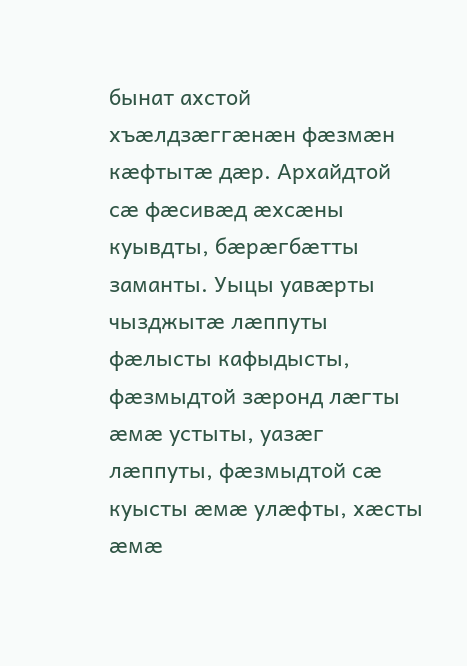бынат ахстой хъæлдзæггæнæн фæзмæн кæфтытæ дӕр. Архайдтой сæ фæсивæд æхсæны куывдты, бæрæгбæтты заманты. Уыцы уавæрты чызджытæ лæппуты фæлысты кафыдысты, фæзмыдтой зæронд лæгты æмæ устыты, уазæг лæппуты, фæзмыдтой сæ куысты æмæ улæфты, хæсты æмæ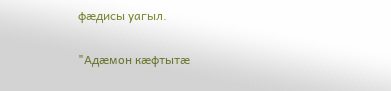фæдисы уагыл.

"Адæмон кæфтытæ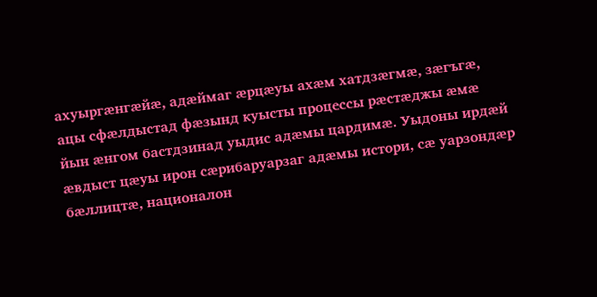ахуыргæнгæйæ, адæймаг æрцæуы ахæм хатдзæгмæ, зæгъгæ, ацы сфæлдыстад фæзынд куысты процессы рæстæджы æмæ йын æнгом бастдзинад уыдис адæмы цардимæ. Уыдоны ирдæй æвдыст цæуы ирон сæрибаруарзаг адæмы истори, сæ уарзондæр бæллицтæ, националон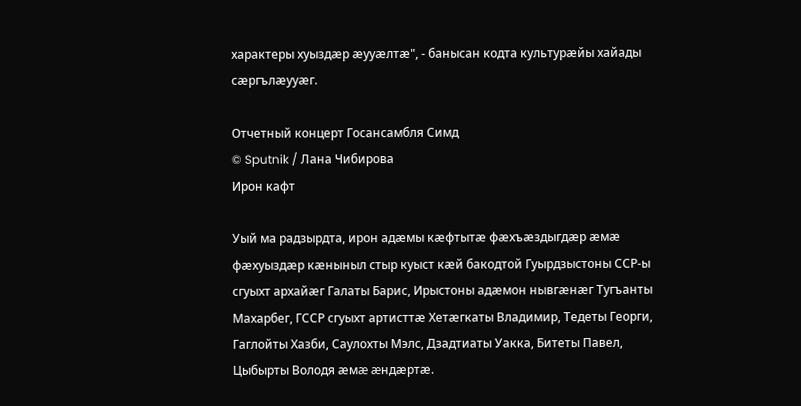характеры хуыздæр æууæлтæ", - банысан кодта культурӕйы хайады сӕргълӕууӕг.

Отчетный концерт Госансамбля Симд
© Sputnik / Лана Чибирова
Ирон кафт

Уый ма радзырдта, ирон адæмы кæфтытæ фæхъæздыгдæр æмæ фæхуыздæр кæныныл стыр куыст кӕй бакодтой Гуырдзыстоны ССР-ы сгуыхт архайæг Галаты Барис, Ирыстоны адæмон нывгæнæг Тугъанты Махарбег, ГССР сгуыхт артисттæ Хетæгкаты Владимир, Тедеты Георги, Гаглойты Хазби, Саулохты Мэлс, Дзадтиаты Уакка, Битеты Павел, Цыбырты Володя æмæ æндæртæ.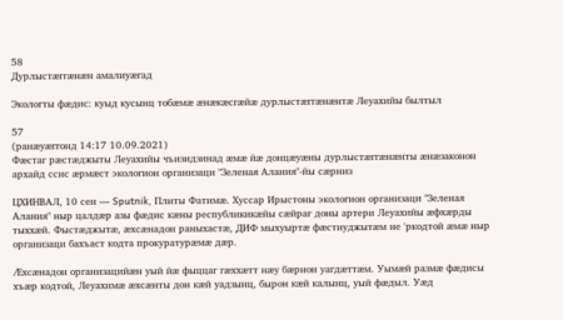58
Дурлыстӕггӕнӕн амалиуӕгад

Экологты фӕдис: куыд кусынц тобӕмӕ ӕнӕкӕсгӕйӕ дурлыстӕггӕнӕнтӕ Леуахийы былтыл

57
(ранӕуӕггонд 14:17 10.09.2021)
Фӕстаг рӕстӕджыты Леуахийы чъизидзинад ӕмӕ йӕ донцӕуӕны дурлыстӕггӕнӕнты ӕнӕзаконон архайд ссис ӕрмӕст экологион организаци "Зеленая Алания"-йы сӕрниз

ЦХИНВАЛ, 10 сен — Sputnik, Плиты Фатимӕ. Хуссар Ирыстоны экологион организаци "Зеленая Алания" ныр цалдӕр азы фӕдис кӕны республикикӕйы сӕйраг доны артери Леуахийы ӕфхӕрды тыххӕй. Фыстӕджытӕ, ӕхсӕнадон раныхастӕ, ДИФ мыхуыртӕ фӕстиуджытӕм не 'ркодтой ӕмӕ ныр организаци бахъаст кодта прокуратурӕмӕ дӕр.

Ӕхсӕнадон организацийӕн уый йӕ фыццаг гӕххӕтт нӕу бӕрнон уагдӕттӕм. Уымӕй размӕ фӕдисы хъӕр кодтой, Леуахимӕ ӕхсӕнты дон кӕй уадзынц, бырон кӕй калынц, уый фӕдыл. Уӕд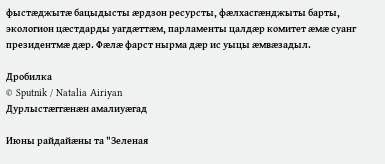фыстӕджытӕ бацыдысты ӕрдзон ресурсты, фӕлхасгӕнджыты барты, экологион цӕстдарды уагдӕттӕм, парламенты цалдӕр комитет ӕмӕ суанг президентмӕ дӕр. Фӕлӕ фарст нырма дӕр ис уыцы ӕмвӕзадыл.

Дробилка
© Sputnik / Natalia Airiyan
Дурлыстӕггӕнӕн амалиуӕгад

Июны райдайӕны та "Зеленая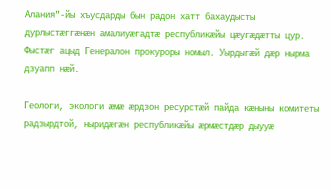Алания"-йы хъусдарды бын радон хатт бахаудысты дурлыстӕггӕнӕн амалиуӕгадтӕ республикӕйы цӕугӕдӕтты цур. Фыстӕг ацыд Генералон прокуроры номыл. Уырдыгӕй дӕр нырма дзуапп нӕй.

Геологи, экологи ӕмӕ ӕрдзон ресурстӕй пайда кӕныны комитеты радзырдтой, ныридӕгӕн республикӕйы ӕрмӕстдӕр дыууӕ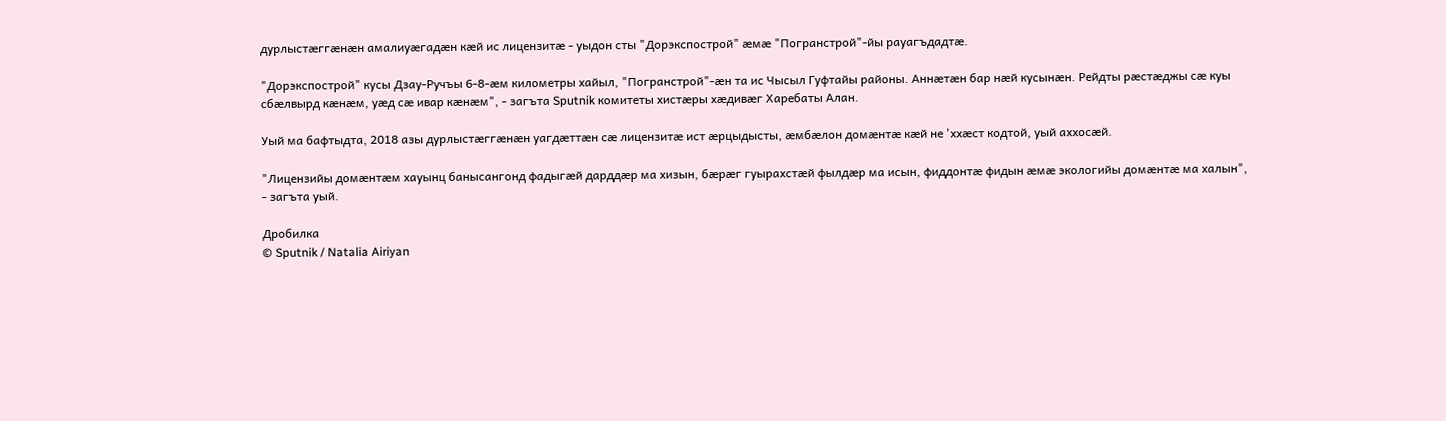дурлыстӕггӕнӕн амалиуӕгадӕн кӕй ис лицензитӕ - уыдон сты "Дорэкспострой" ӕмӕ "Погранстрой"-йы рауагъдадтӕ.

"Дорэкспострой" кусы Дзау-Ручъы 6-8-ӕм километры хайыл, "Погранстрой"-ӕн та ис Чысыл Гуфтайы районы. Аннӕтӕн бар нӕй кусынӕн. Рейдты рӕстӕджы сӕ куы сбӕлвырд кӕнӕм, уӕд сӕ ивар кӕнӕм", - загъта Sputnik комитеты хистӕры хӕдивӕг Харебаты Алан.

Уый ма бафтыдта, 2018 азы дурлыстӕггӕнӕн уагдӕттӕн сӕ лицензитӕ ист ӕрцыдысты, ӕмбӕлон домӕнтӕ кӕй не 'ххӕст кодтой, уый аххосӕй.

"Лицензийы домӕнтӕм хауынц банысангонд фадыгӕй дарддӕр ма хизын, бӕрӕг гуырахстӕй фылдӕр ма исын, фиддонтӕ фидын ӕмӕ экологийы домӕнтӕ ма халын", - загъта уый.

Дробилка
© Sputnik / Natalia Airiyan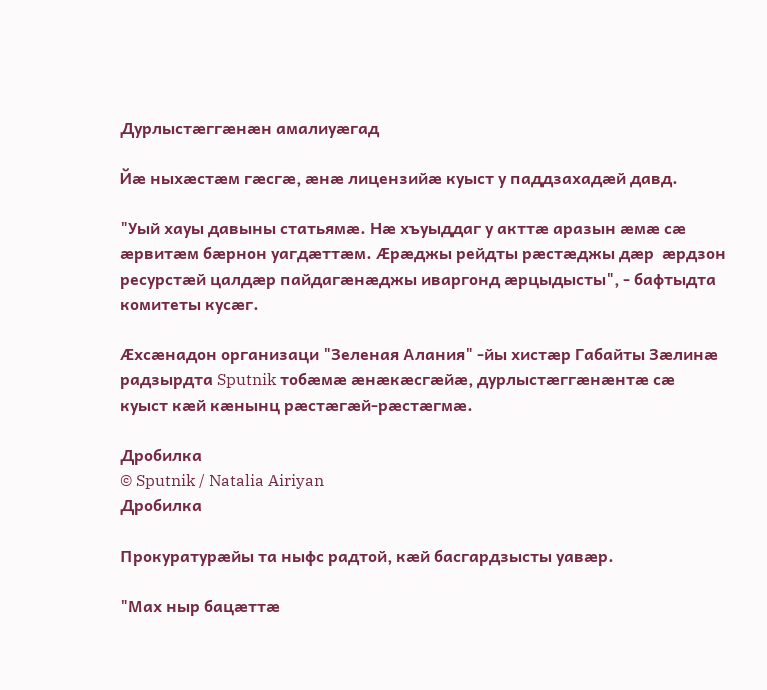Дурлыстӕггӕнӕн амалиуӕгад

Йӕ ныхӕстӕм гӕсгӕ, ӕнӕ лицензийӕ куыст у паддзахадӕй давд.

"Уый хауы давыны статьямӕ. Нӕ хъуыддаг у акттӕ аразын ӕмӕ сӕ ӕрвитӕм бӕрнон уагдӕттӕм. Ӕрӕджы рейдты рӕстӕджы дӕр  ӕрдзон ресурстӕй цалдӕр пайдагӕнӕджы иваргонд ӕрцыдысты", - бафтыдта комитеты кусӕг.

Ӕхсӕнадон организаци "Зеленая Алания" -йы хистӕр Габайты Зӕлинӕ радзырдта Sputnik тобӕмӕ ӕнӕкӕсгӕйӕ, дурлыстӕггӕнӕнтӕ сӕ куыст кӕй кӕнынц рӕстӕгӕй-рӕстӕгмӕ.

Дробилка
© Sputnik / Natalia Airiyan
Дробилка

Прокуратурӕйы та ныфс радтой, кӕй басгардзысты уавӕр.

"Мах ныр бацӕттӕ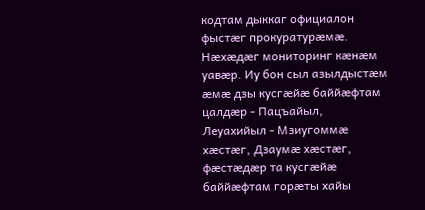кодтам дыккаг официалон фыстӕг прокуратурӕмӕ. Нӕхӕдӕг мониторинг кӕнӕм уавӕр. Иу бон сыл азылдыстӕм ӕмӕ дзы кусгӕйӕ баййӕфтам цалдӕр - Пацъайыл, Леуахийыл - Мзиугоммӕ хӕстӕг, Дзаумӕ хӕстӕг, фӕстӕдӕр та кусгӕйӕ баййӕфтам горӕты хайы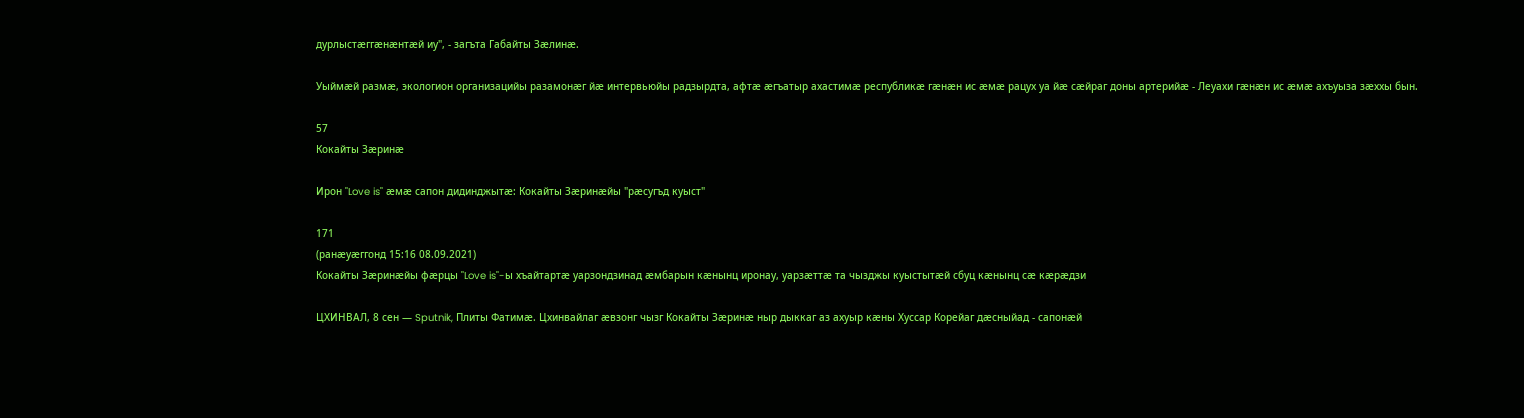дурлыстӕггӕнӕнтӕй иу", - загъта Габайты Зӕлинӕ.

Уыймӕй размӕ, экологион организацийы разамонӕг йӕ интервьюйы радзырдта, афтӕ ӕгъатыр ахастимӕ республикӕ гӕнӕн ис ӕмӕ рацух уа йӕ сӕйраг доны артерийӕ - Леуахи гӕнӕн ис ӕмӕ ахъуыза зӕххы бын.

57
Кокайты Зæринæ

Ирон "Love is" æмæ сапон дидинджытæ: Кокайты Зæринæйы "рæсугъд куыст"

171
(ранӕуӕггонд 15:16 08.09.2021)
Кокайты Зæринæйы фæрцы "Love is"-ы хъайтартæ уарзондзинад æмбарын кæнынц иронау, уарзæттæ та чызджы куыстытæй сбуц кæнынц сæ кæрæдзи

ЦХИНВАЛ, 8 сен — Sputnik, Плиты Фатимæ. Цхинвайлаг æвзонг чызг Кокайты Зæринæ ныр дыккаг аз ахуыр кæны Хуссар Корейаг дæсныйад - сапонæй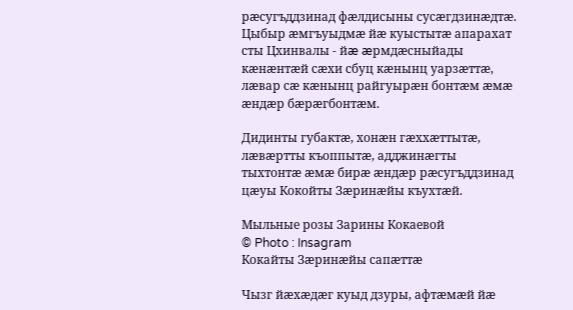рæсугъддзинад фæлдисыны сусæгдзинæдтæ. Цыбыр æмгъуыдмæ йæ куыстытæ апарахат сты Цхинвалы - йæ æрмдæсныйады кæнæнтæй сæхи сбуц кæнынц уарзæттæ, лæвар сæ кæнынц райгуырæн бонтæм æмæ æндæр бæрæгбонтæм.

Дидинты губактæ, хонæн гӕххӕттытӕ, лӕвæртты къоппытӕ, адджинӕгты тыхтонтӕ ӕмӕ бирӕ ӕндӕр рӕсугъддзинад цӕуы Кокойты Зӕринӕйы къухтӕй.

Мыльные розы Зарины Кокаевой
© Photo : Insagram
Кокайты Зæринæйы сапæттæ

Чызг йӕхӕдӕг куыд дзуры, афтӕмӕй йӕ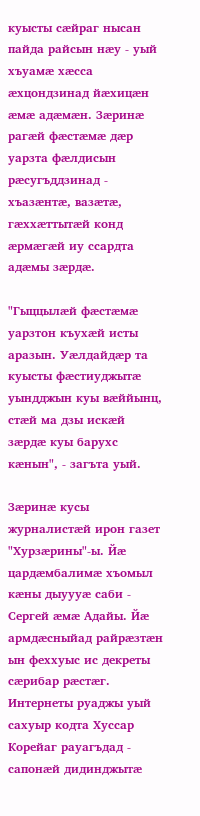куысты сӕйраг нысан пайда райсын нӕу - уый хъуамӕ хӕсса ӕхцондзинад йӕхицӕн ӕмӕ адӕмӕн. Зӕринӕ рагæй фæстæмæ дæр уарзта фӕлдисын рӕсугъддзинад - хъазӕнтӕ, вазӕтӕ, гӕххӕттытӕй конд ӕрмӕгӕй иу ссардта адӕмы зӕрдӕ.

"Гыццылӕй фӕстӕмӕ уарзтон къухӕй исты аразын. Уӕлдайдӕр та куысты фӕстиуджытӕ уындджын куы вӕййынц, стӕй ма дзы искӕй зӕрдӕ куы барухс кӕнын", - загъта уый.

Зæринæ кусы журналистӕй ирон газет "Хурзӕрины"-ы. Йӕ цардӕмбалимӕ хъомыл кӕны дыуууӕ саби - Сергей ӕмӕ Адайы. Йӕ армдӕсныйад райрӕзтӕн ын феххуыс ис декреты сӕрибар рӕстӕг. Интернеты руаджы уый сахуыр кодта Хуссар Корейаг рауагъдад - сапонæй дидинджытӕ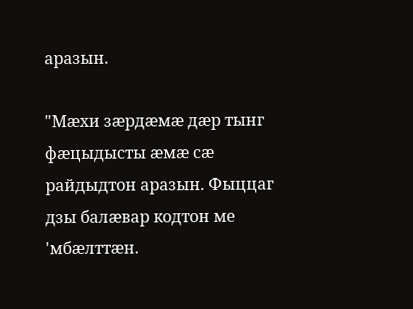аразын.

"Мӕхи зӕрдӕмӕ дӕр тынг фӕцыдысты ӕмӕ сӕ райдыдтон аразын. Фыццаг дзы балӕвар кодтон ме 'мбӕлттӕн.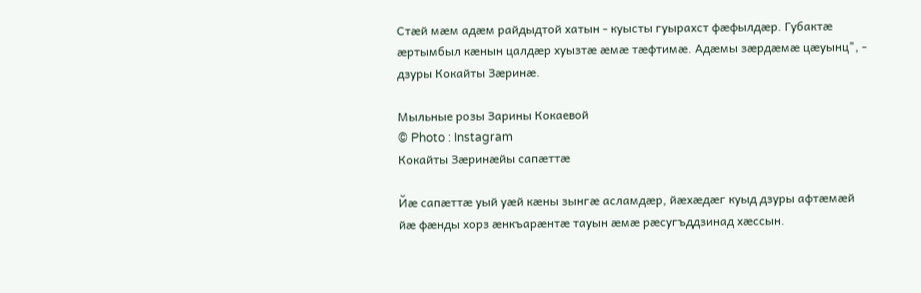Стӕй мӕм адӕм райдыдтой хатын - куысты гуырахст фӕфылдӕр. Губактæ æртымбыл кӕнын цалдӕр хуызтӕ æмæ тӕфтимӕ. Адӕмы зӕрдӕмӕ цӕуынц", - дзуры Кокайты Зӕринӕ.

Мыльные розы Зарины Кокаевой
© Photo : Instagram
Кокайты Зæринæйы сапæттæ

Йӕ сапæттæ уый уӕй кӕны зынгӕ асламдӕр, йӕхӕдӕг куыд дзуры афтӕмӕй йӕ фӕнды хорз ӕнкъарӕнтӕ тауын ӕмӕ рӕсугъддзинад хӕссын.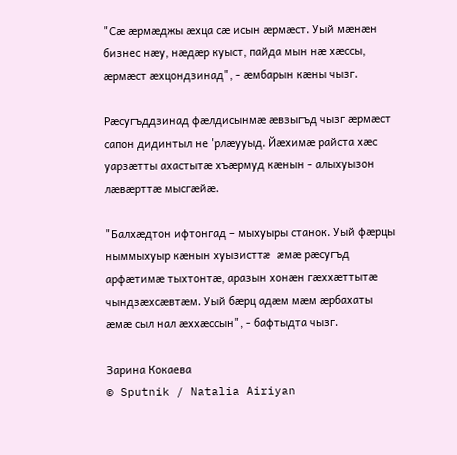"Сӕ ӕрмӕджы ӕхца сӕ исын ӕрмӕст. Уый мӕнӕн бизнес нӕу, нӕдӕр куыст, пайда мын нӕ хӕссы, ӕрмӕст ӕхцондзинад", - ӕмбарын кӕны чызг.

Рӕсугъддзинад фӕлдисынмӕ ӕвзыгъд чызг ӕрмӕст сапон дидинтыл не 'рлӕууыд. Йӕхимӕ райста хӕс уарзӕтты ахастытӕ хъӕрмуд кӕнын - алыхуызон лӕвӕрттӕ мысгӕйӕ.

"Балхæдтон ифтонгад – мыхуыры станок. Уый фæрцы ныммыхуыр кæнын хуызисттæ æмæ рæсугъд арфæтимæ тыхтонтæ, аразын хонæн гæххæттытæ чындзæхсæвтæм. Уый бæрц адæм мæм æрбахаты æмæ сыл нал æххæссын", - бафтыдта чызг.

Зарина Кокаева
© Sputnik / Natalia Airiyan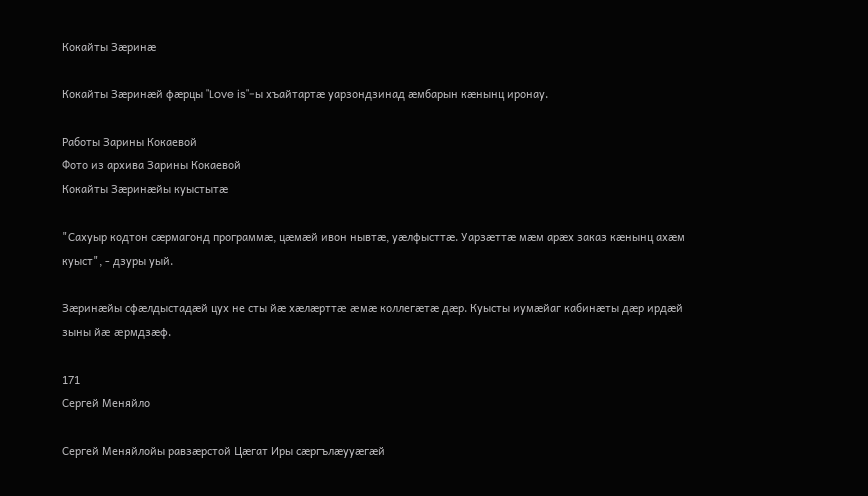Кокайты Зæринæ

Кокайты Зæринæй фæрцы "Love is"-ы хъайтартæ уарзондзинад æмбарын кæнынц иронау.

Работы Зарины Кокаевой
Фото из архива Зарины Кокаевой
Кокайты Зæринæйы куыстытæ

"Сахуыр кодтон сæрмагонд программæ, цæмæй ивон нывтæ, уæлфысттæ. Уарзæттæ мæм арæх заказ кæнынц ахæм куыст", - дзуры уый.

Зæринæйы сфæлдыстадæй цух не сты йæ хæлæрттæ æмæ коллегæтæ дæр. Куысты иумæйаг кабинæты дæр ирдæй зыны йæ æрмдзæф.

171
Сергей Меняйло

Сергей Меняйлойы равзæрстой Цæгат Иры сæргълæууæгæй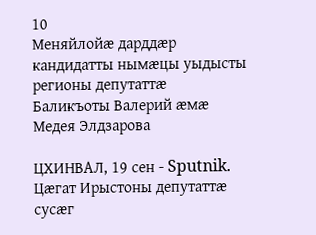10
Меняйлойæ дарддæр кандидатты нымæцы уыдысты регионы депутаттæ Баликъоты Валерий æмæ Медея Элдзарова

ЦХИНВАЛ, 19 сен - Sputnik. Цæгат Ирыстоны депутаттæ сусæг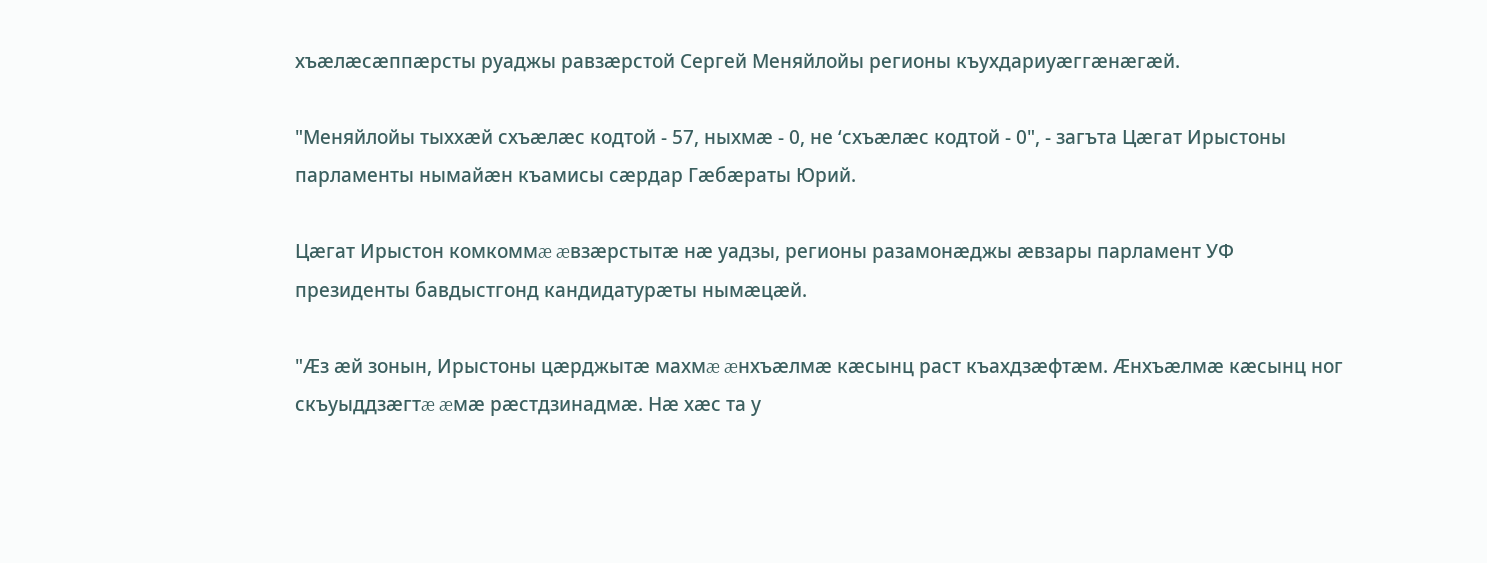хъæлæсæппæрсты руаджы равзæрстой Сергей Меняйлойы регионы къухдариуæггæнæгæй.

"Меняйлойы тыххæй схъæлæс кодтой - 57, ныхмæ - 0, не ʻсхъæлæс кодтой - 0", - загъта Цæгат Ирыстоны парламенты нымайæн къамисы сæрдар Гæбæраты Юрий.

Цæгат Ирыстон комкоммæ æвзæрстытæ нæ уадзы, регионы разамонæджы æвзары парламент УФ президенты бавдыстгонд кандидатурæты нымæцæй.

"Ӕз æй зонын, Ирыстоны цæрджытæ махмæ æнхъæлмæ кæсынц раст къахдзæфтæм. Ӕнхъæлмæ кæсынц ног скъуыддзæгтæ æмæ рæстдзинадмæ. Нæ хæс та у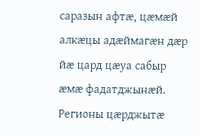саразын афтæ, цæмæй алкæцы адæймагæн дæр йæ цард цæуа сабыр æмæ фадатджынæй. Регионы цæрджытæ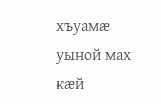хъуамæ уыной мах кæй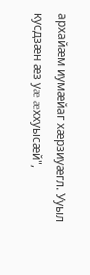архайæм иумæйаг хæрзиуæгл. Ууыл кусдзæн æз уæ æххуысæй",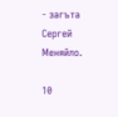- загъта Сергей Меняйло.

10